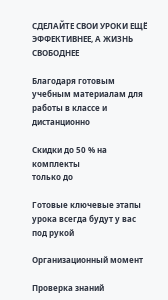СДЕЛАЙТЕ СВОИ УРОКИ ЕЩЁ ЭФФЕКТИВНЕЕ, А ЖИЗНЬ СВОБОДНЕЕ

Благодаря готовым учебным материалам для работы в классе и дистанционно

Скидки до 50 % на комплекты
только до

Готовые ключевые этапы урока всегда будут у вас под рукой

Организационный момент

Проверка знаний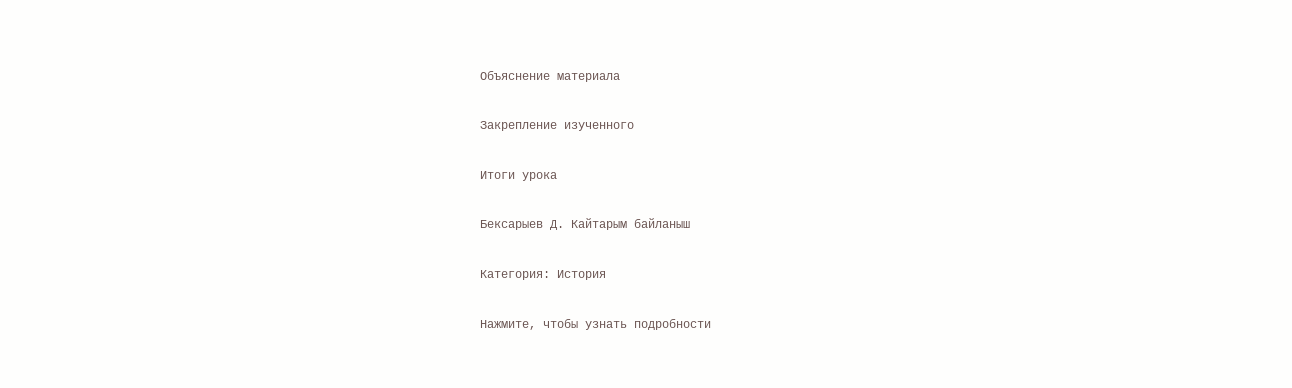Объяснение материала

Закрепление изученного

Итоги урока

Бексарыев Д. Кайтарым байланыш

Категория: История

Нажмите, чтобы узнать подробности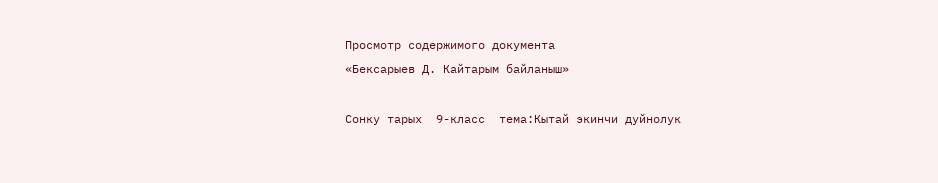Просмотр содержимого документа
«Бексарыев Д. Кайтарым байланыш»

Сонку тарых  9-класс  тема:Кытай экинчи дуйнолук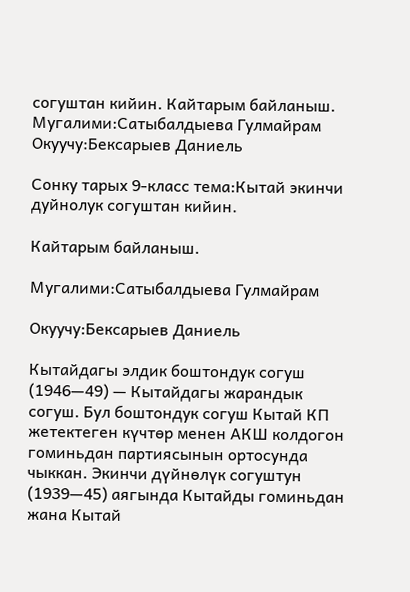согуштан кийин. Кайтарым байланыш. Мугалими:Сатыбалдыева Гулмайрам Окуучу:Бексарыев Даниель

Сонку тарых 9-класс тема:Кытай экинчи дуйнолук согуштан кийин.

Кайтарым байланыш.

Мугалими:Сатыбалдыева Гулмайрам

Окуучу:Бексарыев Даниель

Кытайдагы элдик боштондук согуш (1946—49) — Кытайдагы жарандык согуш. Бул боштондук согуш Кытай КП жетектеген күчтөр менен АКШ колдогон гоминьдан партиясынын ортосунда чыккан. Экинчи дүйнөлүк согуштун (1939—45) аягында Кытайды гоминьдан жана Кытай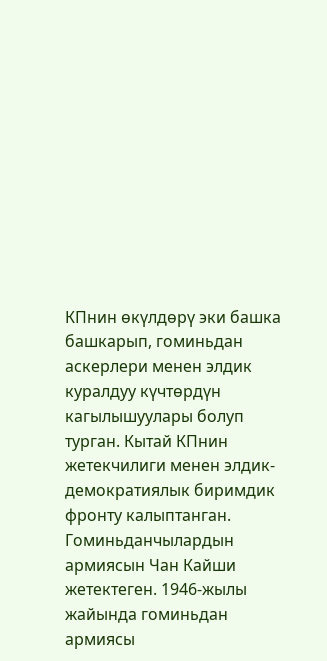КПнин өкүлдөрү эки башка башкарып, гоминьдан аскерлери менен элдик куралдуу күчтөрдүн кагылышуулары болуп турган. Кытай КПнин жетекчилиги менен элдик-демократиялык биримдик фронту калыптанган. Гоминьданчылардын армиясын Чан Кайши жетектеген. 1946-жылы жайында гоминьдан армиясы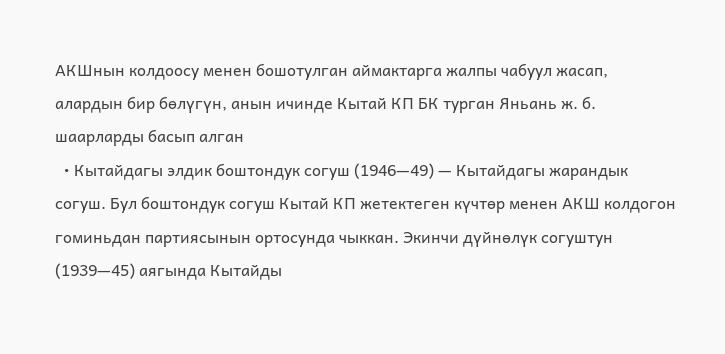АКШнын колдоосу менен бошотулган аймактарга жалпы чабуул жасап, алардын бир бөлүгүн, анын ичинде Кытай КП БК турган Яньань ж. б. шаарларды басып алган
  • Кытайдагы элдик боштондук согуш (1946—49) — Кытайдагы жарандык согуш. Бул боштондук согуш Кытай КП жетектеген күчтөр менен АКШ колдогон гоминьдан партиясынын ортосунда чыккан. Экинчи дүйнөлүк согуштун (1939—45) аягында Кытайды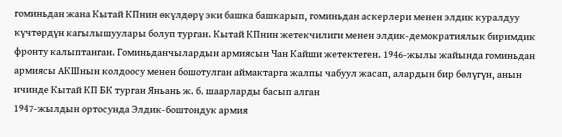гоминьдан жана Кытай КПнин өкүлдөрү эки башка башкарып, гоминьдан аскерлери менен элдик куралдуу күчтөрдүн кагылышуулары болуп турган. Кытай КПнин жетекчилиги менен элдик-демократиялык биримдик фронту калыптанган. Гоминьданчылардын армиясын Чан Кайши жетектеген. 1946-жылы жайында гоминьдан армиясы АКШнын колдоосу менен бошотулган аймактарга жалпы чабуул жасап, алардын бир бөлүгүн, анын ичинде Кытай КП БК турган Яньань ж. б. шаарларды басып алган
1947-жылдын ортосунда Элдик-боштондук армия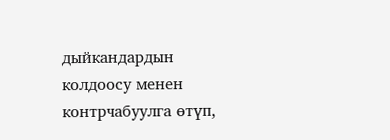дыйкандардын колдоосу менен контрчабуулга өтүп,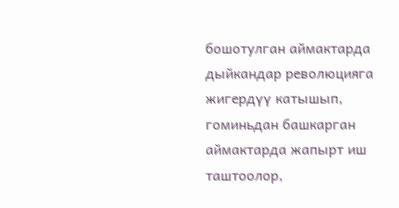бошотулган аймактарда дыйкандар революцияга жигердүү катышып, гоминьдан башкарган аймактарда жапырт иш таштоолор,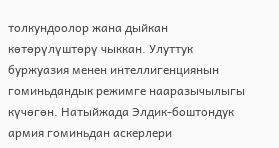толкундоолор жана дыйкан көтөрүлүштөрү чыккан. Улуттук буржуазия менен интеллигенциянын гоминьдандык режимге нааразычылыгы күчөгөн. Натыйжада Элдик-боштондук армия гоминьдан аскерлери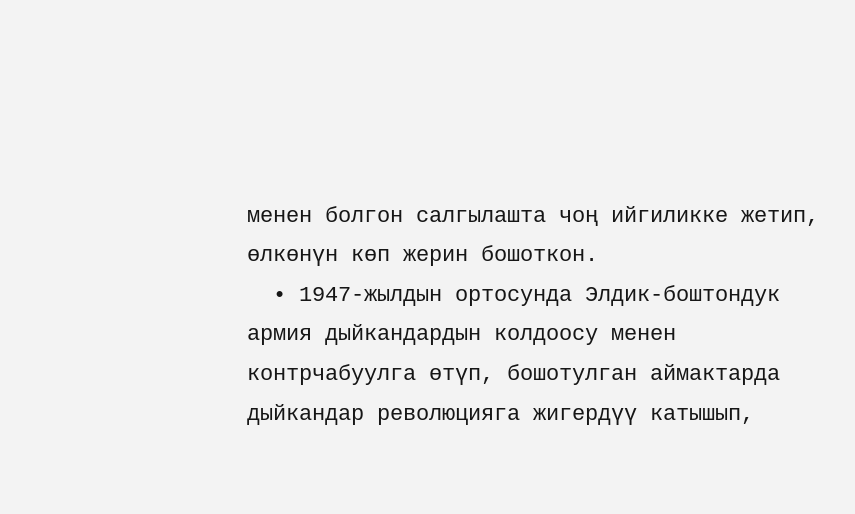менен болгон салгылашта чоң ийгиликке жетип, өлкөнүн көп жерин бошоткон.
  • 1947-жылдын ортосунда Элдик-боштондук армия дыйкандардын колдоосу менен контрчабуулга өтүп, бошотулган аймактарда дыйкандар революцияга жигердүү катышып,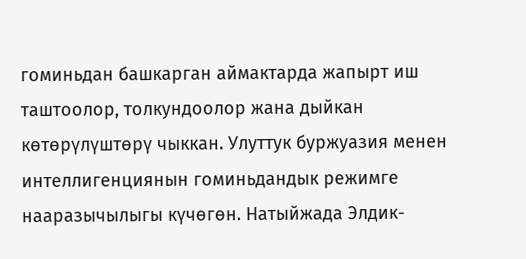гоминьдан башкарган аймактарда жапырт иш таштоолор, толкундоолор жана дыйкан көтөрүлүштөрү чыккан. Улуттук буржуазия менен интеллигенциянын гоминьдандык режимге нааразычылыгы күчөгөн. Натыйжада Элдик-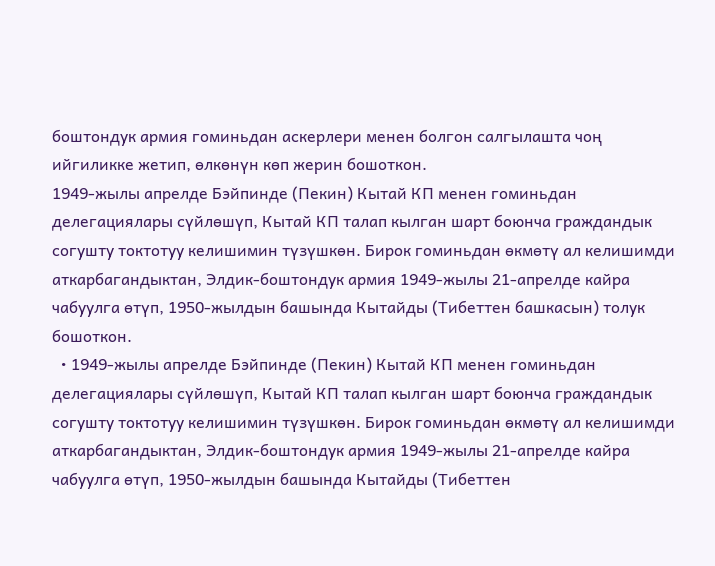боштондук армия гоминьдан аскерлери менен болгон салгылашта чоң ийгиликке жетип, өлкөнүн көп жерин бошоткон.
1949-жылы апрелде Бэйпинде (Пекин) Кытай КП менен гоминьдан делегациялары сүйлөшүп, Кытай КП талап кылган шарт боюнча граждандык согушту токтотуу келишимин түзүшкөн. Бирок гоминьдан өкмөтү ал келишимди аткарбагандыктан, Элдик-боштондук армия 1949-жылы 21-апрелде кайра чабуулга өтүп, 1950-жылдын башында Кытайды (Тибеттен башкасын) толук бошоткон.
  • 1949-жылы апрелде Бэйпинде (Пекин) Кытай КП менен гоминьдан делегациялары сүйлөшүп, Кытай КП талап кылган шарт боюнча граждандык согушту токтотуу келишимин түзүшкөн. Бирок гоминьдан өкмөтү ал келишимди аткарбагандыктан, Элдик-боштондук армия 1949-жылы 21-апрелде кайра чабуулга өтүп, 1950-жылдын башында Кытайды (Тибеттен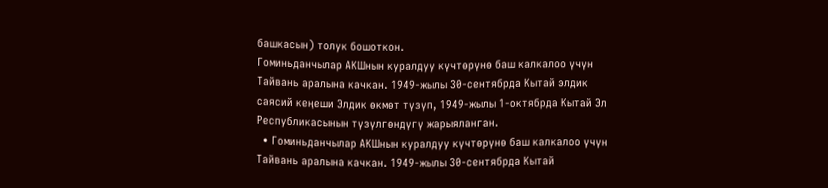башкасын) толук бошоткон.
Гоминьданчылар АКШнын куралдуу күчтөрүнө баш калкалоо үчүн Тайвань аралына качкан. 1949-жылы 30-сентябрда Кытай элдик саясий кеңеши Элдик өкмөт түзүп, 1949-жылы 1-октябрда Кытай Эл Республикасынын түзүлгөндүгү жарыяланган.
  • Гоминьданчылар АКШнын куралдуу күчтөрүнө баш калкалоо үчүн Тайвань аралына качкан. 1949-жылы 30-сентябрда Кытай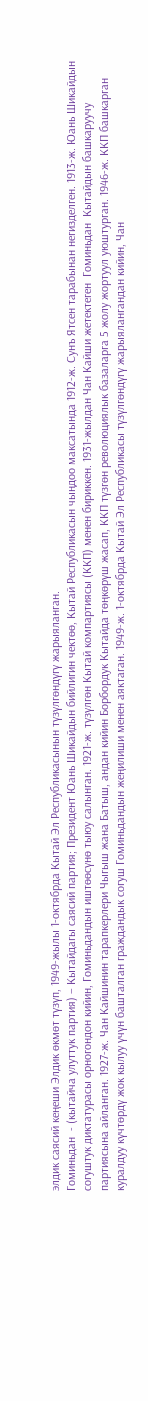элдик саясий кеңеши Элдик өкмөт түзүп, 1949-жылы 1-октябрда Кытай Эл Республикасынын түзүлгөндүгү жарыяланган.
Гоминьдан  - (кытайча улуттук партия) – Кытайдагы саясий партия; Президент Юань Шикайдын бийлигин чектөө, Кытай Республикасын чыңдоо максатында 1912-ж. Сунъ Ятсен тарабынан негизделген. 1913-ж. Юань Шикайдын согуштук диктатурасы орногондон кийин, Гоминьдандын иштөөсүнө тыюу салынган. 1921-ж. түзүлгөн Кытай компартиясы (ККП) менен бириккен. 1931-жылдан Чан Кайши жетектеген  Гоминьдан  Кытайдын башкаруучу партиясына айланган. 1927-ж. Чан Кайшинин тарапкерлери Чыгыш жана Батыш, андан кийин Борбордук Кытайда төңкөрүш жасап, ККП түзгөн революциялык базаларга 5 жолу жортуул уюштурган. 1946-ж. ККП башкарган куралдуу күчтөрдү жок кылуу үчүн башталган граждандык согуш Гоминьдандын жеңилиши менен аяктаган. 1949-ж. 1-октябрда Кытай Эл Республикасы түзүлгөндүгү жарыялангандан кийин, Чан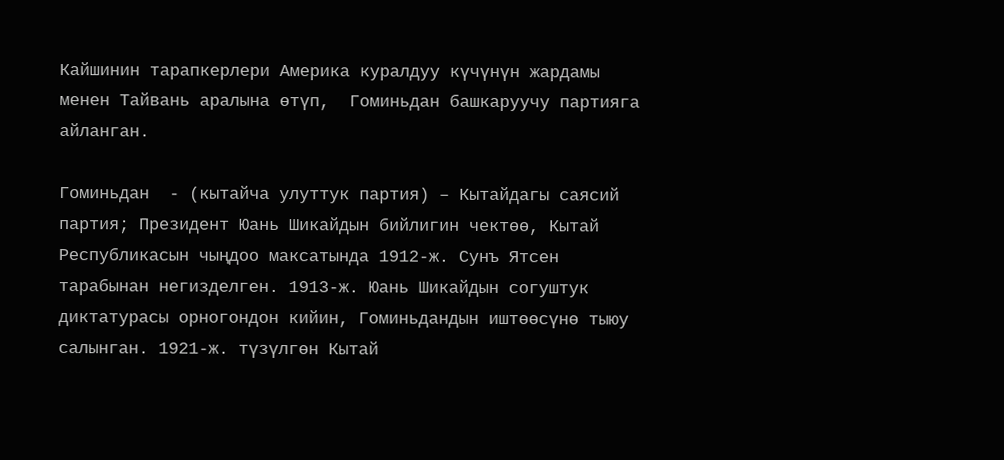Кайшинин тарапкерлери Америка куралдуу күчүнүн жардамы менен Тайвань аралына өтүп,  Гоминьдан башкаруучу партияга айланган.

Гоминьдан  - (кытайча улуттук партия) – Кытайдагы саясий партия; Президент Юань Шикайдын бийлигин чектөө, Кытай Республикасын чыңдоо максатында 1912-ж. Сунъ Ятсен тарабынан негизделген. 1913-ж. Юань Шикайдын согуштук диктатурасы орногондон кийин, Гоминьдандын иштөөсүнө тыюу салынган. 1921-ж. түзүлгөн Кытай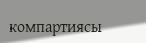компартиясы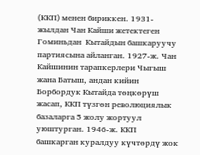(ККП) менен бириккен. 1931-жылдан Чан Кайши жетектеген  Гоминьдан  Кытайдын башкаруучу партиясына айланган. 1927-ж. Чан Кайшинин тарапкерлери Чыгыш жана Батыш, андан кийин Борбордук Кытайда төңкөрүш жасап, ККП түзгөн революциялык базаларга 5 жолу жортуул уюштурган. 1946-ж. ККП башкарган куралдуу күчтөрдү жок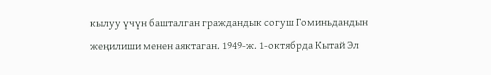кылуу үчүн башталган граждандык согуш Гоминьдандын жеңилиши менен аяктаган. 1949-ж. 1-октябрда Кытай Эл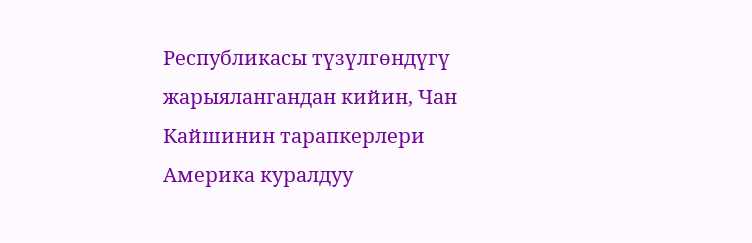Республикасы түзүлгөндүгү жарыялангандан кийин, Чан Кайшинин тарапкерлери Америка куралдуу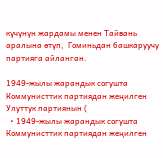күчүнүн жардамы менен Тайвань аралына өтүп,  Гоминьдан башкаруучу партияга айланган.

1949-жылы жарандык согушта Коммунисттик партиядан жеңилген Улуттук партиянын (
  • 1949-жылы жарандык согушта Коммунисттик партиядан жеңилген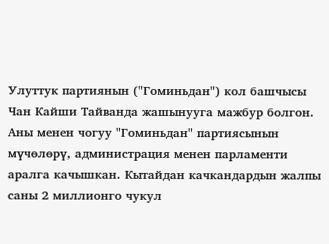Улуттук партиянын ("Гоминьдан") кол башчысы Чан Кайши Тайванда жашынууга мажбур болгон. Аны менен чогуу "Гоминьдан" партиясынын мүчөлөрү, администрация менен парламенти аралга качышкан. Кытайдан качкандардын жалпы саны 2 миллионго чукул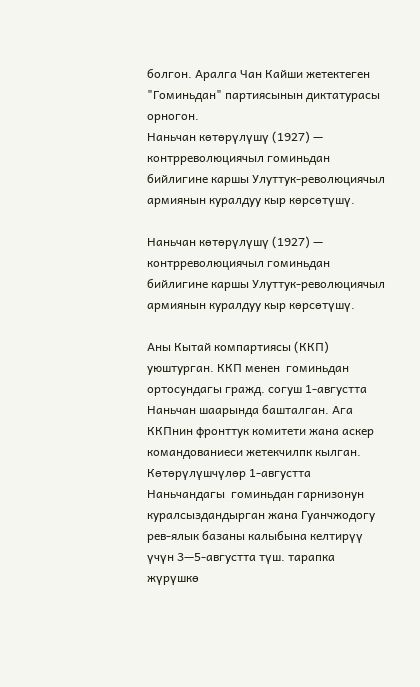болгон. Аралга Чан Кайши жетектеген "Гоминьдан" партиясынын диктатурасы орногон.
Наньчан көтөрүлүшү (1927) — контрреволюциячыл гоминьдан бийлигине каршы Улуттук-революциячыл армиянын куралдуу кыр көрсөтүшү.

Наньчан көтөрүлүшү (1927) — контрреволюциячыл гоминьдан бийлигине каршы Улуттук-революциячыл армиянын куралдуу кыр көрсөтүшү.

Аны Кытай компартиясы (ККП) уюштурган. ККП менен  гоминьдан ортосундагы гражд. согуш 1-августта Наньчан шаарында башталган. Ага ККПнин фронттук комитети жанa аскер командованиеси жетекчилпк кылган. Көтөрүлүшчүлөр 1-августта Наньчандагы  гоминьдан гарнизонун куралсыздандырган жана Гуанчжодогу рев-ялык базаны калыбына келтирүү үчүн 3—5-августта түш. тарапка жүрүшкө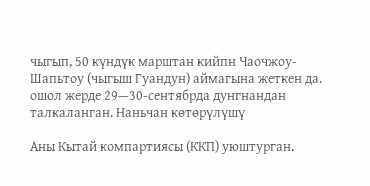чыгып, 50 күндүк марштан кийпн Чаочжоу- Шапьтоу (чыгыш Гуандун) аймагына жеткен да. ошол жерде 29—30-сентябрда дунгнандан талкаланган. Наньчан көтөрүлүшү

Аны Кытай компартиясы (ККП) уюштурган.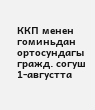ККП менен  гоминьдан ортосундагы гражд. согуш 1-августта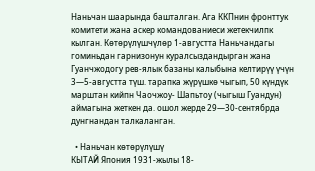Наньчан шаарында башталган. Ага ККПнин фронттук комитети жанa аскер командованиеси жетекчилпк кылган. Көтөрүлүшчүлөр 1-августта Наньчандагы  гоминьдан гарнизонун куралсыздандырган жана Гуанчжодогу рев-ялык базаны калыбына келтирүү үчүн 3—5-августта түш. тарапка жүрүшкө чыгып, 50 күндүк марштан кийпн Чаочжоу- Шапьтоу (чыгыш Гуандун) аймагына жеткен да. ошол жерде 29—30-сентябрда дунгнандан талкаланган.

  • Наньчан көтөрүлүшү
КЫТАЙ Япония 1931-жылы 18-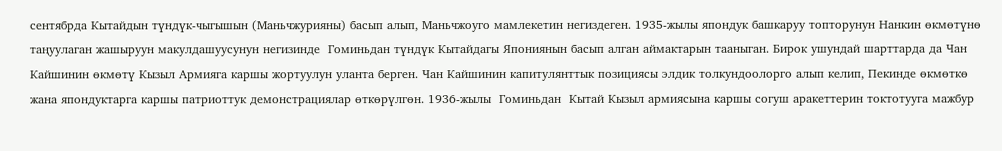сентябрда Кытайдын түндүк-чыгышын (Маньчжурияны) басып алып, Маньчжоуго мамлекетин негиздеген. 1935-жылы япондук башкаруу топторунун Нанкин өкмөтүнө таңуулаган жашыруун макулдашуусунун негизинде  Гоминьдан түндүк Кытайдагы Япониянын басып алган аймактарын тааныган. Бирок ушундай шарттарда да Чан Кайшинин өкмөтү Кызыл Армияга каршы жортуулун уланта берген. Чан Кайшинин капитулянттык позициясы элдик толкундоолорго алып келип, Пекинде өкмөткө жана япондуктарга каршы патриоттук демонстрациялар өткөрүлгөн. 1936-жылы  Гоминьдан  Кытай Кызыл армиясына каршы согуш аракеттерин токтотууга мажбур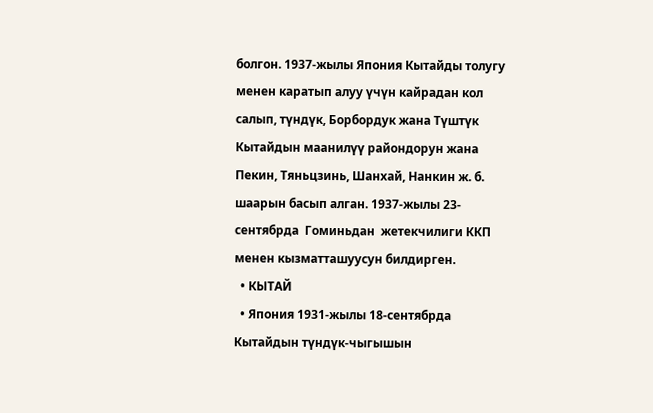болгон. 1937-жылы Япония Кытайды толугу менен каратып алуу үчүн кайрадан кол салып, түндүк, Борбордук жана Түштүк Кытайдын маанилүү райондорун жана Пекин, Тяньцзинь, Шанхай, Нанкин ж. б. шаарын басып алган. 1937-жылы 23-сентябрда  Гоминьдан  жетекчилиги ККП менен кызматташуусун билдирген.
  • КЫТАЙ
  • Япония 1931-жылы 18-сентябрда Кытайдын түндүк-чыгышын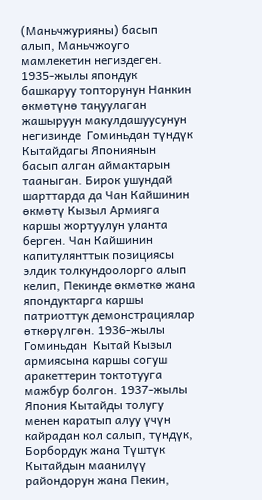(Маньчжурияны) басып алып, Маньчжоуго мамлекетин негиздеген. 1935-жылы япондук башкаруу топторунун Нанкин өкмөтүнө таңуулаган жашыруун макулдашуусунун негизинде  Гоминьдан түндүк Кытайдагы Япониянын басып алган аймактарын тааныган. Бирок ушундай шарттарда да Чан Кайшинин өкмөтү Кызыл Армияга каршы жортуулун уланта берген. Чан Кайшинин капитулянттык позициясы элдик толкундоолорго алып келип, Пекинде өкмөткө жана япондуктарга каршы патриоттук демонстрациялар өткөрүлгөн. 1936-жылы  Гоминьдан  Кытай Кызыл армиясына каршы согуш аракеттерин токтотууга мажбур болгон. 1937-жылы Япония Кытайды толугу менен каратып алуу үчүн кайрадан кол салып, түндүк, Борбордук жана Түштүк Кытайдын маанилүү райондорун жана Пекин,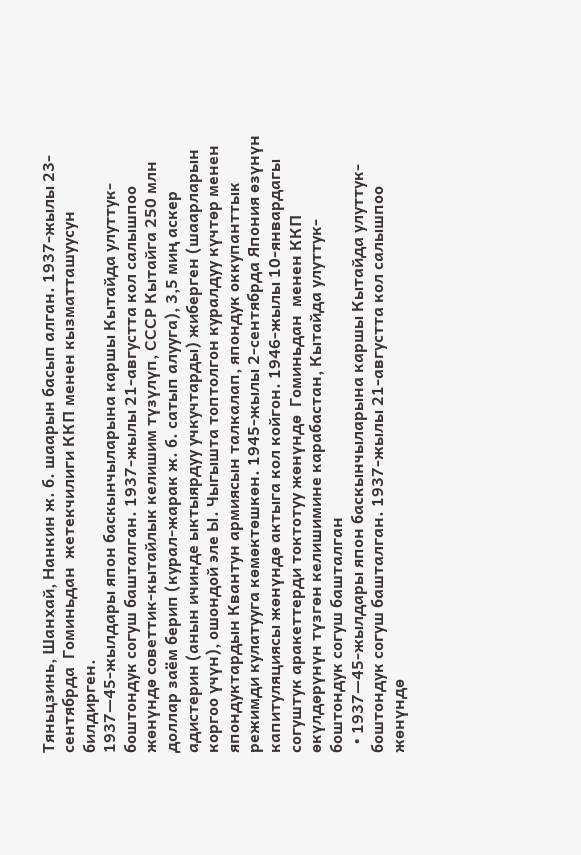Тяньцзинь, Шанхай, Нанкин ж. б. шаарын басып алган. 1937-жылы 23-сентябрда  Гоминьдан  жетекчилиги ККП менен кызматташуусун билдирген.
1937—45-жылдары япон баскынчыларына каршы Кытайда улуттук-боштондук согуш башталган. 1937-жылы 21-августта кол салышпоо жөнүндө советтик-кытайлык келишим түзүлүп, СССР Кытайга 250 млн доллар заём берип (курал-жарак ж. б. сатып алууга), 3,5 миң аскер адистерин (анын ичинде ыктыярдуу учкучтарды) жиберген (шаарларын коргоо үчүн), ошондой эле Ы. Чыгышта топтолгон куралдуу күчтөр менен япондуктардын Квантун армиясын талкалап, япондук оккупанттык режимди кулатууга көмөктөшкөн. 1945-жылы 2-сентябрда Япония өзүнүн капитуляциясы жөнүндө актыга кол койгон. 1946-жылы 10-январдагы согуштук аракеттерди токтотуу жөнүндө  Гоминьдан  менен ККП өкүлдөрүнүн түзгөн келишимине карабастан, Кытайда улуттук-боштондук согуш башталган
  • 1937—45-жылдары япон баскынчыларына каршы Кытайда улуттук-боштондук согуш башталган. 1937-жылы 21-августта кол салышпоо жөнүндө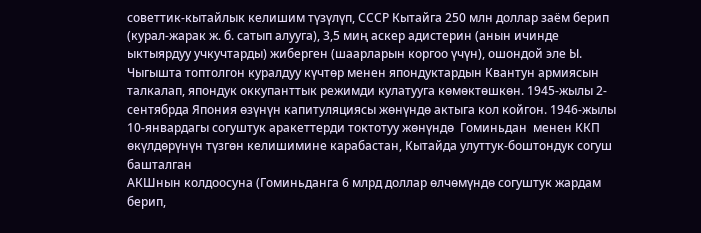советтик-кытайлык келишим түзүлүп, СССР Кытайга 250 млн доллар заём берип (курал-жарак ж. б. сатып алууга), 3,5 миң аскер адистерин (анын ичинде ыктыярдуу учкучтарды) жиберген (шаарларын коргоо үчүн), ошондой эле Ы. Чыгышта топтолгон куралдуу күчтөр менен япондуктардын Квантун армиясын талкалап, япондук оккупанттык режимди кулатууга көмөктөшкөн. 1945-жылы 2-сентябрда Япония өзүнүн капитуляциясы жөнүндө актыга кол койгон. 1946-жылы 10-январдагы согуштук аракеттерди токтотуу жөнүндө  Гоминьдан  менен ККП өкүлдөрүнүн түзгөн келишимине карабастан, Кытайда улуттук-боштондук согуш башталган
АКШнын колдоосуна (Гоминьданга 6 млрд доллар өлчөмүндө согуштук жардам берип,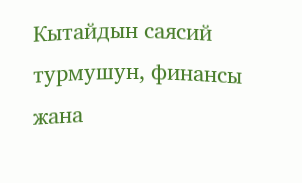Кытайдын саясий турмушун, финансы жана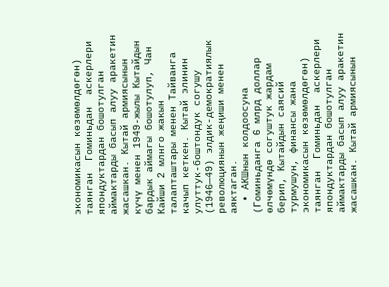экономикасын көзөмөлдөгөн) таянган  Гоминьдан  аскерлери япондуктардан бошотулган аймактарды басып алуу аракетин жасашкан. Кытай армиясынын күчү менен 1949-жылы Кытайдын бардык аймагы бошотулуп, Чан Кайши 2 млнго жакын талапташтары менен Тайванга качып кеткен. Кытай элинин улуттук-боштондук согушу (1946—49) элдик-демократиялык революциянын жеңиши менен аяктаган.
  • АКШнын колдоосуна (Гоминьданга 6 млрд доллар өлчөмүндө согуштук жардам берип, Кытайдын саясий турмушун, финансы жана экономикасын көзөмөлдөгөн) таянган  Гоминьдан  аскерлери япондуктардан бошотулган аймактарды басып алуу аракетин жасашкан. Кытай армиясынын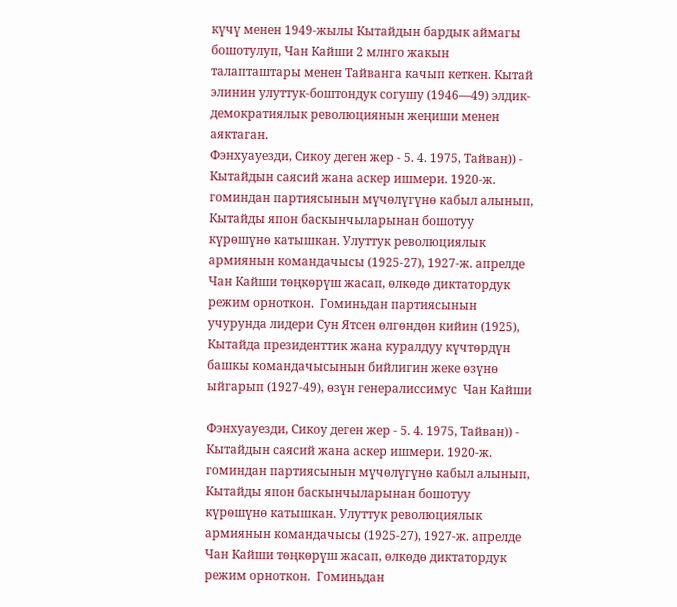күчү менен 1949-жылы Кытайдын бардык аймагы бошотулуп, Чан Кайши 2 млнго жакын талапташтары менен Тайванга качып кеткен. Кытай элинин улуттук-боштондук согушу (1946—49) элдик-демократиялык революциянын жеңиши менен аяктаган.
Фэнхуауезди, Сикоу деген жер - 5. 4. 1975, Тайван)) - Кытайдын саясий жана аскер ишмери. 1920-ж. гоминдан партиясынын мүчөлүгүнө кабыл алынып, Кытайды япон баскынчыларынан бошотуу күрөшүнө катышкан. Улуттук революциялык армиянын командачысы (1925-27), 1927-ж. апрелде Чан Кайши төңкөрүш жасап, өлкөдө диктатордук режим орноткон.  Гоминьдан партиясынын учурунда лидери Сун Ятсен өлгөндөн кийин (1925), Кытайда президенттик жана куралдуу күчтөрдүн башкы командачысынын бийлигин жеке өзүнө ыйгарып (1927-49), өзүн генералиссимус  Чан Кайши

Фэнхуауезди, Сикоу деген жер - 5. 4. 1975, Тайван)) - Кытайдын саясий жана аскер ишмери. 1920-ж. гоминдан партиясынын мүчөлүгүнө кабыл алынып, Кытайды япон баскынчыларынан бошотуу күрөшүнө катышкан. Улуттук революциялык армиянын командачысы (1925-27), 1927-ж. апрелде Чан Кайши төңкөрүш жасап, өлкөдө диктатордук режим орноткон.  Гоминьдан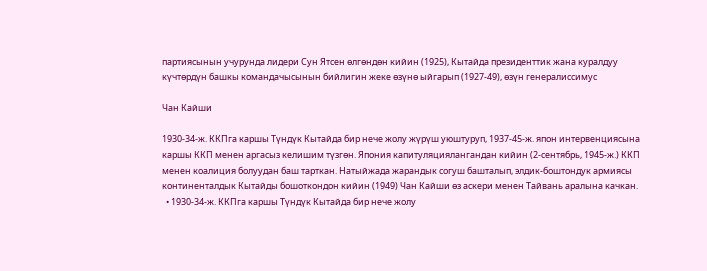партиясынын учурунда лидери Сун Ятсен өлгөндөн кийин (1925), Кытайда президенттик жана куралдуу күчтөрдүн башкы командачысынын бийлигин жеке өзүнө ыйгарып (1927-49), өзүн генералиссимус

Чан Кайши

1930-34-ж. ККПга каршы Түндүк Кытайда бир нече жолу жүрүш уюштуруп, 1937-45-ж. япон интервенциясына каршы ККП менен аргасыз келишим түзгөн. Япония капитуляциялангандан кийин (2-сентябрь, 1945-ж.) ККП менен коалиция болуудан баш тарткан. Натыйжада жарандык согуш башталып, элдик-боштондук армиясы континенталдык Кытайды бошоткондон кийин (1949) Чан Кайши өз аскери менен Тайвань аралына качкан.
  • 1930-34-ж. ККПга каршы Түндүк Кытайда бир нече жолу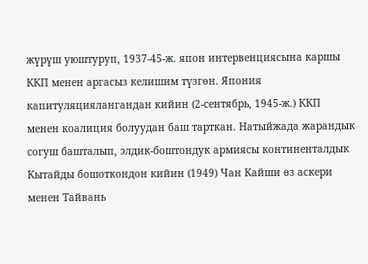жүрүш уюштуруп, 1937-45-ж. япон интервенциясына каршы ККП менен аргасыз келишим түзгөн. Япония капитуляциялангандан кийин (2-сентябрь, 1945-ж.) ККП менен коалиция болуудан баш тарткан. Натыйжада жарандык согуш башталып, элдик-боштондук армиясы континенталдык Кытайды бошоткондон кийин (1949) Чан Кайши өз аскери менен Тайвань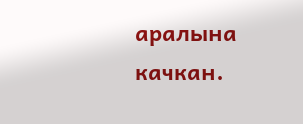аралына качкан.